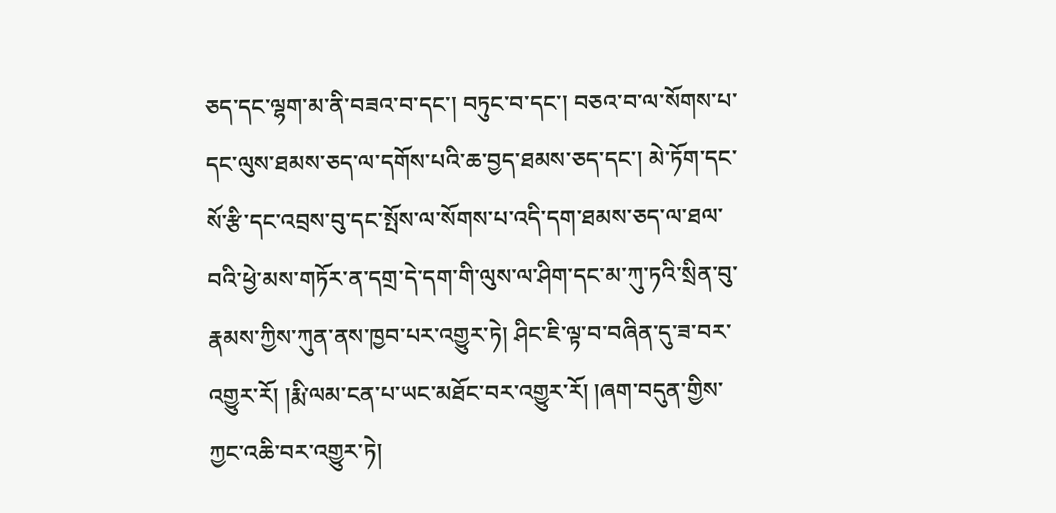ཅད་དང་ལྷག་མ་ནི་བཟའ་བ་དང་། བཏུང་བ་དང་། བཅའ་བ་ལ་སོགས་པ་དང་ལུས་ཐམས་ཅད་ལ་དགོས་པའི་ཆ་བྱད་ཐམས་ཅད་དང་། མེ་ཏོག་དང་སོ་རྩི་དང་འབྲས་བུ་དང་སྤོས་ལ་སོགས་པ་འདི་དག་ཐམས་ཅད་ལ་ཐལ་བའི་ཕྱེ་མས་གཏོར་ན་དགྲ་དེ་དག་གི་ལུས་ལ་ཤིག་དང་མ་ཀུ་ཏའི་སྲིན་བུ་རྣམས་ཀྱིས་ཀུན་ནས་ཁྱབ་པར་འགྱུར་ཏེ། ཤིང་ཇི་ལྟ་བ་བཞིན་དུ་ཟ་བར་འགྱུར་རོ། །རྨི་ལམ་ངན་པ་ཡང་མཐོང་བར་འགྱུར་རོ། །ཞག་བདུན་གྱིས་ཀྱང་འཆི་བར་འགྱུར་ཏེ།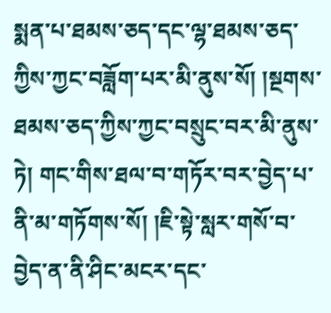སྨན་པ་ཐམས་ཅད་དང་ལྷ་ཐམས་ཅད་ཀྱིས་ཀྱང་བཟློག་པར་མི་ནུས་སོ། །སྔགས་ཐམས་ཅད་ཀྱིས་ཀྱང་བསྲུང་བར་མི་ནུས་ཏེ། གང་གིས་ཐལ་བ་གཏོར་བར་བྱེད་པ་ནི་མ་གཏོགས་སོ། །ཇི་སྟེ་སླར་གསོ་བ་བྱེད་ན་ནི་ཤིང་མངར་དང་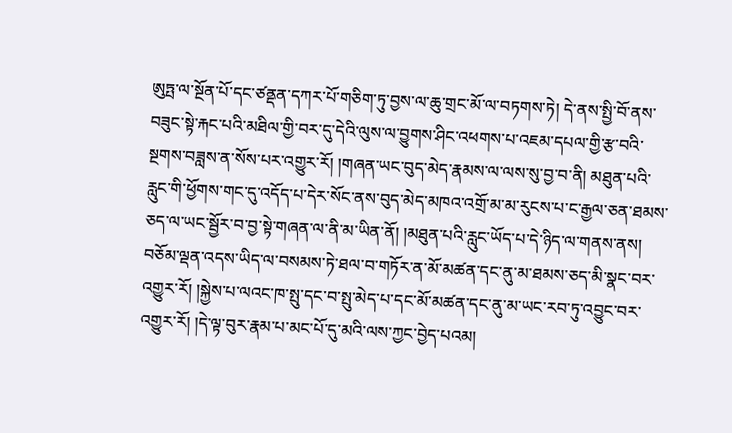ཨུཏྤ་ལ་སྔོན་པོ་དང་ཙནྡན་དཀར་པོ་གཅིག་ཏུ་བྱས་ལ་ཆུ་གྲང་མོ་ལ་བཏགས་ཏེ། དེ་ནས་སྤྱི་བོ་ནས་བཟུང་སྟེ་རྐང་པའི་མཐིལ་གྱི་བར་དུ་དེའི་ལུས་ལ་བྱུགས་ཤིང་འཕགས་པ་འཇམ་དཔལ་གྱི་རྩ་བའི་སྔགས་བཟླས་ན་སོས་པར་འགྱུར་རོ། །གཞན་ཡང་བུད་མེད་རྣམས་ལ་ལས་སུ་བྱ་བ་ནི། མཐུན་པའི་རླུང་གི་ཕྱོགས་གང་དུ་འདོད་པ་དེར་སོང་ནས་བུད་མེད་མཁའ་འགྲོ་མ་མ་རུངས་པ་ང་རྒྱལ་ཅན་ཐམས་ཅད་ལ་ཡང་སྦྱོར་བ་བྱ་སྟེ་གཞན་ལ་ནི་མ་ཡིན་ནོ། །མཐུན་པའི་རླུང་ཡོད་པ་དེ་ཉིད་ལ་གནས་ནས། བཅོམ་ལྡན་འདས་ཡིད་ལ་བསམས་ཏེ་ཐལ་བ་གཏོར་ན་མོ་མཚན་དང་ནུ་མ་ཐམས་ཅད་མི་སྣང་བར་འགྱུར་རོ། །སྐྱེས་པ་ལའང་ཁ་སྤུ་དང་བ་སྤུ་མེད་པ་དང་མོ་མཚན་དང་ནུ་མ་ཡང་རབ་ཏུ་འབྱུང་བར་འགྱུར་རོ། །དེ་ལྟ་བུར་རྣམ་པ་མང་པོ་དུ་མའི་ལས་ཀྱང་བྱེད་པའམ།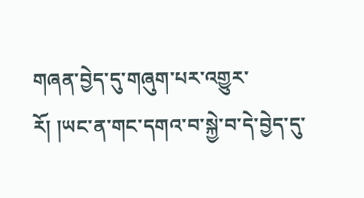གཞན་བྱེད་དུ་གཞུག་པར་འགྱུར་རོ། །ཡང་ན་གང་དགའ་བ་སྐྱེ་བ་དེ་བྱེད་དུ་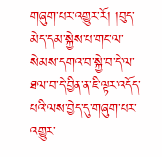གཞུག་པར་འགྱུར་རོ། །བུད་མེད་དམ་སྐྱེས་པ་གང་ལ་སེམས་དགའ་བ་སྐྱེ་བ་དེ་ལ་ཐལ་བ་དེ་བྱིན་ན་ཇི་ལྟར་འདོད་པའི་ལས་བྱེད་དུ་གཞུག་པར་འགྱུར་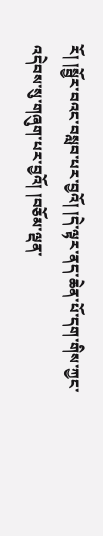རོ། །སྦྱོར་བའང་བསླབ་པར་བྱའོ། །དེ་ལྟར་ནད་ཆེན་པོ་དག་གིས་ཀྱང་འདེབས་སུ་གཞུག་པར་བྱའོ། །བཅོམ་ལྡན་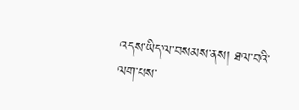འདས་ཡིད་ལ་བསམས་ནས། ཐལ་བའི་ལག་པས་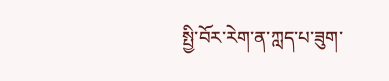སྤྱི་བོར་རེག་ན་ཀླད་པ་ཟུག་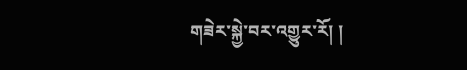གཟེར་སྐྱེ་བར་འགྱུར་རོ། །